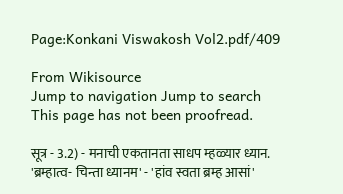Page:Konkani Viswakosh Vol2.pdf/409

From Wikisource
Jump to navigation Jump to search
This page has not been proofread.

सूत्र - 3.2) - मनाची एकतानता साधप म्हळ्यार ध्यान. 'ब्रम्हात्व- चिन्ता ध्यानम' - 'हांव स्वता ब्रम्ह आसां'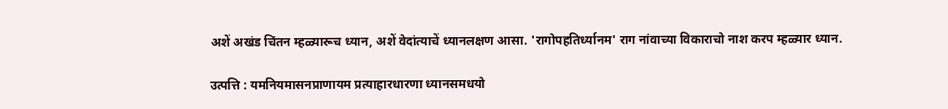अशें अखंड चिंतन म्हळ्यारूच ध्यान, अशें वेदांत्याचें ध्यानलक्षण आसा. 'रागोपहतिर्ध्यानम' राग नांवाच्या विकाराचो नाश करप म्हळ्यार ध्यान.

उत्पत्ति : यमनियमासनप्राणायम प्रत्याहारधारणा ध्यानसमधयो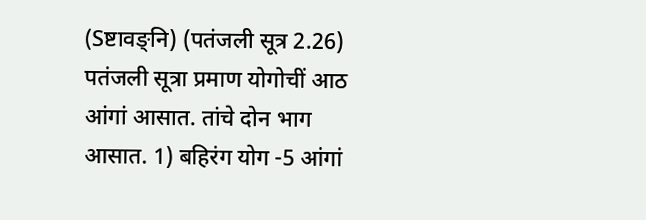(Sष्टावङ्नि) (पतंजली सूत्र 2.26) पतंजली सूत्रा प्रमाण योगोचीं आठ आंगां आसात. तांचे दोन भाग आसात. 1) बहिरंग योग -5 आंगां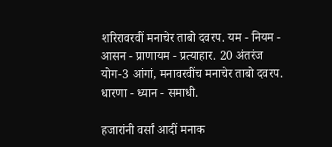शरिरावरवीं मनाचेर ताबो दवरप. यम - नियम - आसन - प्राणायम - प्रत्याहार. 20 अंतरंज योग-3 आंगां, मनावरवींच मनाचेर ताबो दवरप. धारणा - ध्यान - समाधी.

हजारांनी वर्सां आदीं मनाक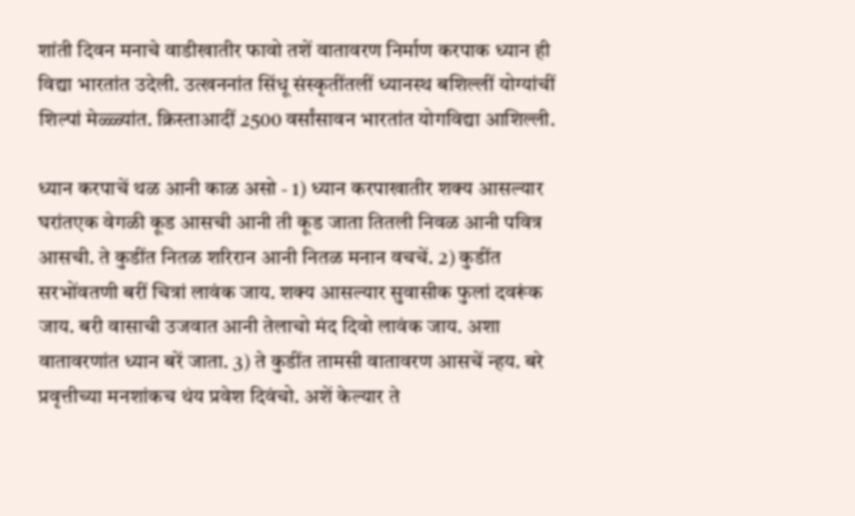शांती दिवन मनाचे वाडीखातीर फावो तशें वातावरण निर्माण करपाक ध्यान ही विद्या भारतांत उदेली. उत्खननांत सिंधू संस्कृतींतलीं ध्यानस्थ बशिल्लीं योग्यांचीं शिल्पां मेळ्ळ्यांत. क्रिस्ताआदीं 2500 वर्सांसावन भारतांत योगविद्या आशिल्ली.

ध्यान करपाचें थळ आनी काळ असो - 1) ध्यान करपाखातीर शक्य आसल्यार घरांतएक वेगळी कूड आसची आनी ती कूड जाता तितली निवळ आनी पवित्र आसची. ते कुडींत नितळ शरिरान आनी नितळ मनान वचचें. 2) कुडींत सरभोंवतणी बरीं चित्रां लावंक जाय. शक्य आसल्यार सुवासीक फुलां दवरूंक जाय. बरी वासाची उजवात आनी तेलाचो मंद दिवो लावंक जाय. अशा वातावरणांत ध्यान बरें जाता. 3) ते कुडींत तामसी वातावरण आसचें न्हय. बरे प्रवृत्तीच्या मनशांकच थंय प्रवेश दिवंचो. अशें केल्यार ते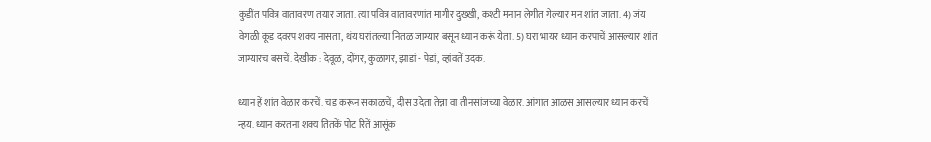कुडींत पवित्र वातावरण तयार जाता. त्या पवित्र वातावरणांत मागीर दुख्खी, कश्टी मनान लेगीत गेल्यार मन शांत जाता. 4) जंय वेगळी कूड दवरप शक्य नासता, थंय घरांतल्या नितळ जाग्यार बसून ध्यान करूं येता. 5) घरा भायर ध्यान करपाचें आसल्यार शांत जाग्यारच बसचें. देखीक : देवूळ, दोंगर, कुळागर, झाडां - पेडां, व्हांवतें उदक.

ध्यान हें शांत वेळार करचें. चड करून सकाळचें, दीस उदेता तेन्ना वा तीनसांजच्या वेळार. आंगात आळस आसल्यार ध्यान करचें न्हय. ध्यान करतना शक्य तितकें पोट रितें आसूंक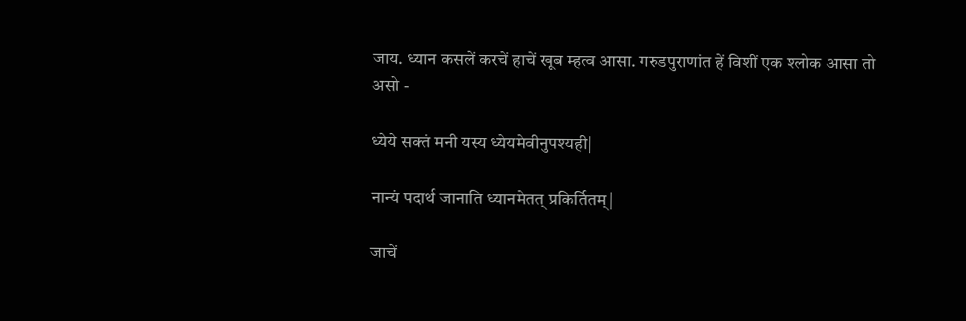जाय. ध्यान कसलें करचें हाचें खूब म्हत्व आसा. गरुडपुराणांत हें विशीं एक श्लोक आसा तो असो -

ध्येये सक्तं मनी यस्य ध्येयमेवीनुपश्यही|

नान्यं पदार्थ जानाति ध्यानमेतत् प्रकिर्तितम्|

जाचें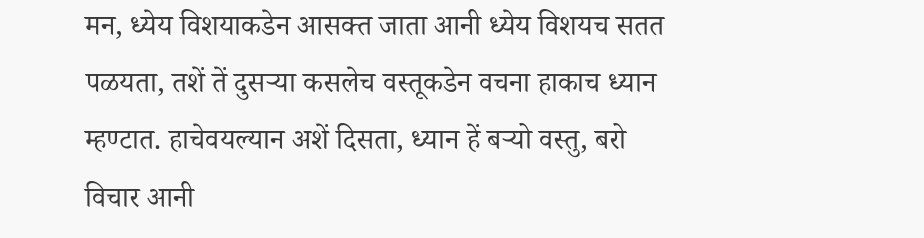मन, ध्येय विशयाकडेन आसक्त जाता आनी ध्येय विशयच सतत पळयता, तशें तें दुसऱ्या कसलेच वस्तूकडेन वचना हाकाच ध्यान म्हण्टात. हाचेवयल्यान अशें दिसता, ध्यान हें बऱ्यो वस्तु, बरो विचार आनी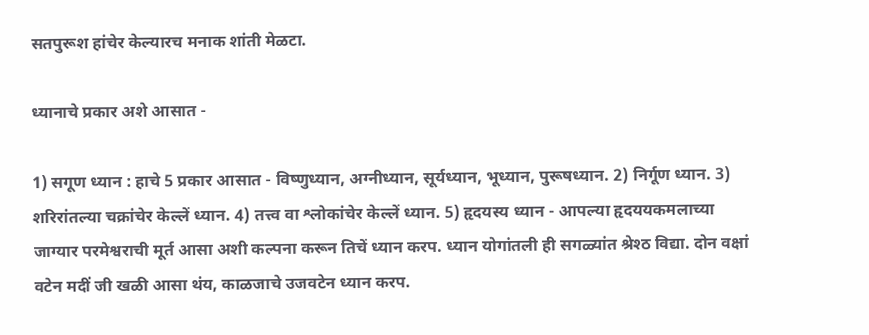सतपुरूश हांचेर केल्यारच मनाक शांती मेळटा.

ध्यानाचे प्रकार अशे आसात -

1) सगूण ध्यान : हाचे 5 प्रकार आसात - विष्णुध्यान, अग्नीध्यान, सूर्यध्यान, भूध्यान, पुरूषध्यान. 2) निर्गूण ध्यान. 3) शरिरांतल्या चक्रांचेर केल्लें ध्यान. 4) तत्त्व वा श्लोकांचेर केल्लें ध्यान. 5) हृदयस्य ध्यान - आपल्या हृदययकमलाच्या जाग्यार परमेश्वराची मूर्त आसा अशी कल्पना करून तिचें ध्यान करप. ध्यान योगांतली ही सगळ्यांत श्रेश्ठ विद्या. दोन वक्षां वटेन मदीं जी खळी आसा थंय, काळजाचे उजवटेन ध्यान करप.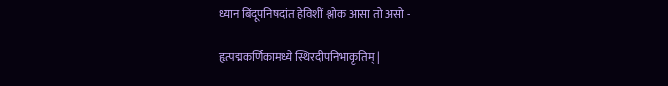ध्यान बिंदूपनिषदांत हेविशीं श्लोक आसा तो असो -

हृत्पद्मकर्णिकामध्ये स्थिरदीपनिभाकृतिम् |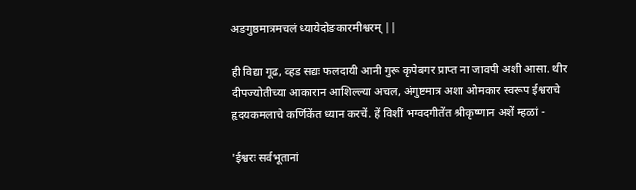अङगुष्ठमात्रमचलं ध्यायेदोङकारमीश्वरम् ||

ही विद्या गूढ, व्हड सद्यः फलदायी आनी गुरू कृपेबगर प्राप्त ना जावपी अशी आसा. थीर दीपज्योतीच्या आकारान आशिल्ल्या अचल, अंगुष्टमात्र अशा ओमकार स्वरूप ईश्वराचे हृदयकमलाचे कर्णिकेंत ध्यान करचें. हें विशीं भग्वदगीतेंत श्रीकृष्णान अशें म्हळां -

'ईश्वरः सर्वभूतानां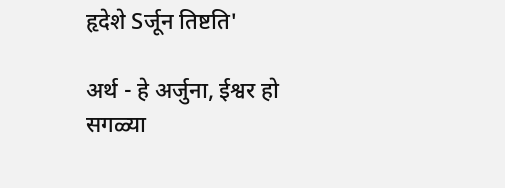हृदेशे Sर्जून तिष्टति'

अर्थ - हे अर्जुना, ईश्वर हो सगळ्या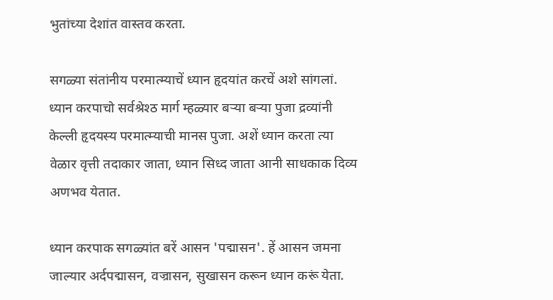भुतांच्या देशांत वास्तव करता.

सगळ्या संतांनीय परमात्म्याचें ध्यान हृदयांत करचें अशे सांगलां. ध्यान करपाचो सर्वश्रेश्ठ मार्ग म्हळ्यार बऱ्या बऱ्या पुजा द्रव्यांनी केल्ली हृदयस्य परमात्म्याची मानस पुजा. अशें ध्यान करता त्या वेळार वृत्ती तदाकार जाता, ध्यान सिध्द जाता आनी साधकाक दिव्य अणभव येतात.

ध्यान करपाक सगळ्यांत बरें आसन 'पद्मासन'. हें आसन जमना जाल्यार अर्दपद्मासन, वज्रासन, सुखासन करून ध्यान करूं येता.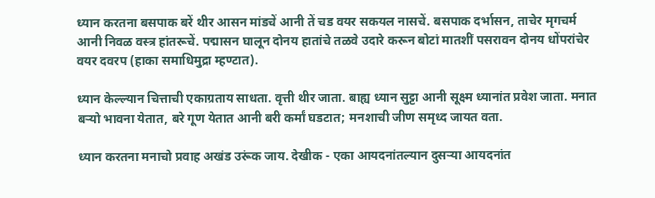ध्यान करतना बसपाक बरें थीर आसन मांडचें आनी तें चड वयर सकयल नासचें. बसपाक दर्भासन, ताचेर मृगचर्म आनी निवळ वस्त्र हांतरूचें. पद्मासन घालून दोनय हातांचे तळवे उदारे करून बोटां मातशीं पसरावन दोनय धोंपरांचेर वयर दवरप (हाका समाधिमुद्रा म्हण्टात).

ध्यान केल्ल्यान चित्ताची एकाग्रताय साधता. वृत्ती थीर जाता. बाह्य ध्यान सुट्टा आनी सूक्ष्म ध्यानांत प्रवेश जाता. मनात बऱ्यो भावना येतात, बरे गूण येतात आनी बरी कर्मां घडटात; मनशाची जीण समृध्द जायत वता.

ध्यान करतना मनाचो प्रवाह अखंड उरूंक जाय. देखीक - एका आयदनांतल्यान दुसऱ्या आयदनांत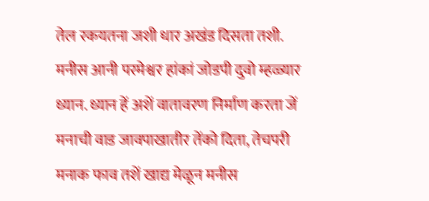तेल रकयतना जशी धार अखंड दिसता तशी. मनीस आनी परमेश्वर हांकां जोडपी दुवो म्हळ्यार ध्यान. ध्यान हें अशें वातावरण निर्माण करता जें मनाची वाड जावपाखातीर तेंको दिता, तेचपरी मनाक फाव तशें खाद्य मेळून मनीस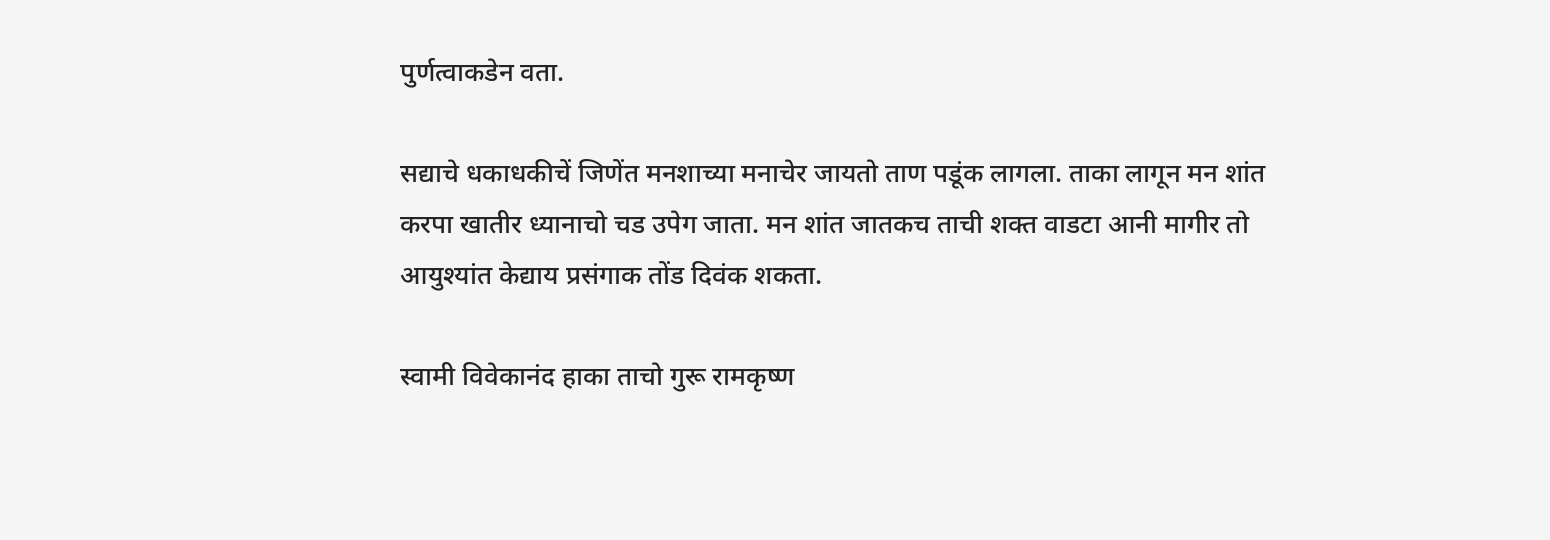पुर्णत्वाकडेन वता.

सद्याचे धकाधकीचें जिणेंत मनशाच्या मनाचेर जायतो ताण पडूंक लागला. ताका लागून मन शांत करपा खातीर ध्यानाचो चड उपेग जाता. मन शांत जातकच ताची शक्त वाडटा आनी मागीर तो आयुश्यांत केद्याय प्रसंगाक तोंड दिवंक शकता.

स्वामी विवेकानंद हाका ताचो गुरू रामकृष्ण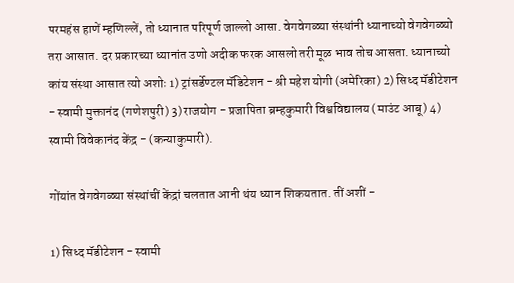परमहंस हाणें म्हणिल्लें, तो ध्यानात परिपूर्ण जाल्लो आसा. वेगवेगळ्या संस्थांनी ध्यानाच्यो वेगवेगळ्यो तरा आसात. दर प्रकारच्या ध्यानांत उणो अदीक फरक आसलो तरी मूळ भाव तोच आसता. ध्यानाच्यो कांय संस्था आसात त्यो अशोः 1) ट्रांसर्डेण्टल मॅडिटेशन - श्री महेश योगी (अमेरिका) 2) सिध्द मॅडीटेशन - स्वामी मुक्तानंद (गणेशपुरी) 3) राजयोग - प्रजापिता ब्रम्हकुमारी विश्वविद्यालय (माउंट आबू) 4) स्वामी विवेकानंद केंद्र - (कन्याकुमारी).

गोंयांत वेगवेगळ्या संस्थांचीं केंद्रां चलतात आनी थंय ध्यान शिकयतात. तीं अशीं -

1) सिध्द मॅडीटेशन - स्वामी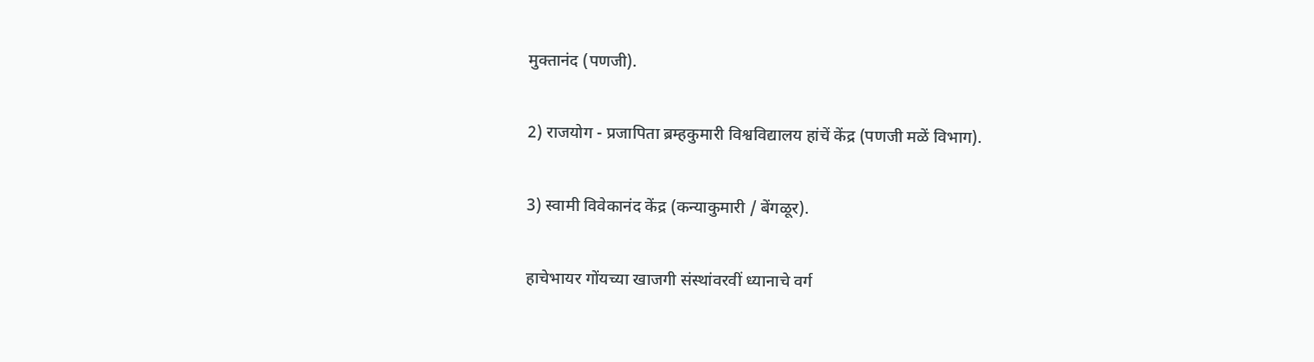मुक्तानंद (पणजी).

2) राजयोग - प्रजापिता ब्रम्हकुमारी विश्वविद्यालय हांचें केंद्र (पणजी मळें विभाग).

3) स्वामी विवेकानंद केंद्र (कन्याकुमारी / बेंगळूर).

हाचेभायर गोंयच्या खाजगी संस्थांवरवीं ध्यानाचे वर्ग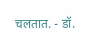चलतात. - डॉ.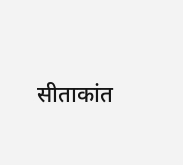सीताकांत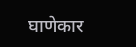घाणेकार